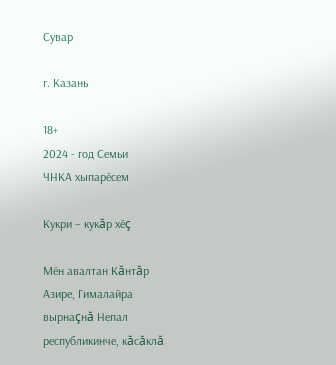Сувар

г. Казань

18+
2024 - год Семьи
ЧНКА хыпарӗсем

Кукри – кукăр хӗç

Мӗн авалтан Кăнтăр Азире, Гималайра вырнаçнă Непал республикинче, кăсăклă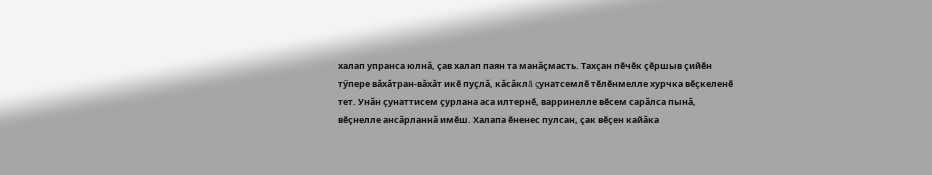халап упранса юлнă, çав халап паян та манăçмасть. Тахçан пӗчӗк çӗршыв çийӗн тӳпере вăхăтран-вăхăт икӗ пуçлă, кăсăклă çунатсемлӗ тӗлӗнмелле хурчка вӗçкеленӗ тет. Унăн çунаттисем çурлана аса илтернӗ, варринелле вӗсем сарăлса пынă, вӗçнелле ансăрланнă имӗш. Халапа ӗненес пулсан, çак вӗçен кайăка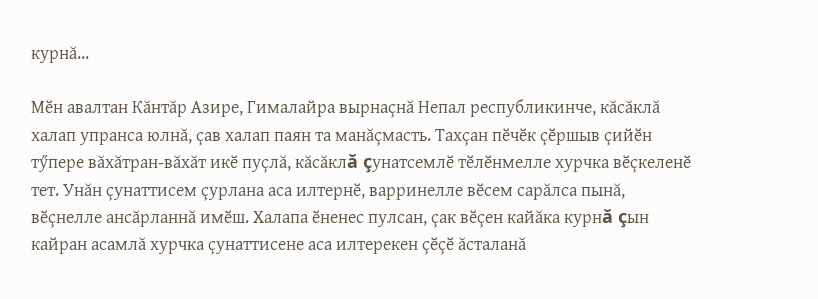курнă...

Мӗн авалтан Кăнтăр Азире, Гималайра вырнаçнă Непал республикинче, кăсăклă халап упранса юлнă, çав халап паян та манăçмасть. Тахçан пӗчӗк çӗршыв çийӗн тӳпере вăхăтран-вăхăт икӗ пуçлă, кăсăклă çунатсемлӗ тӗлӗнмелле хурчка вӗçкеленӗ тет. Унăн çунаттисем çурлана аса илтернӗ, варринелле вӗсем сарăлса пынă, вӗçнелле ансăрланнă имӗш. Халапа ӗненес пулсан, çак вӗçен кайăка курнă çын кайран асамлă хурчка çунаттисене аса илтерекен çӗçӗ ăсталанă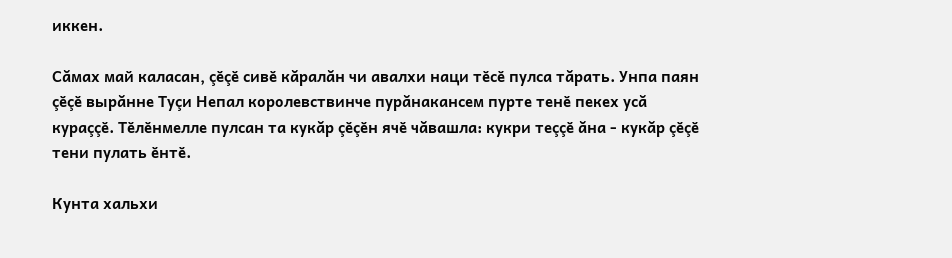иккен.

Сăмах май каласан, çӗçӗ сивӗ кăралăн чи авалхи наци тӗсӗ пулса тăрать. Унпа паян çӗçӗ вырăнне Туçи Непал королевствинче пурăнакансем пурте тенӗ пекех усă кураççӗ. Тӗлӗнмелле пулсан та кукăр çӗçӗн ячӗ чăвашла: кукри теççӗ ăна - кукăр çӗçӗ тени пулать ӗнтӗ.

Кунта хальхи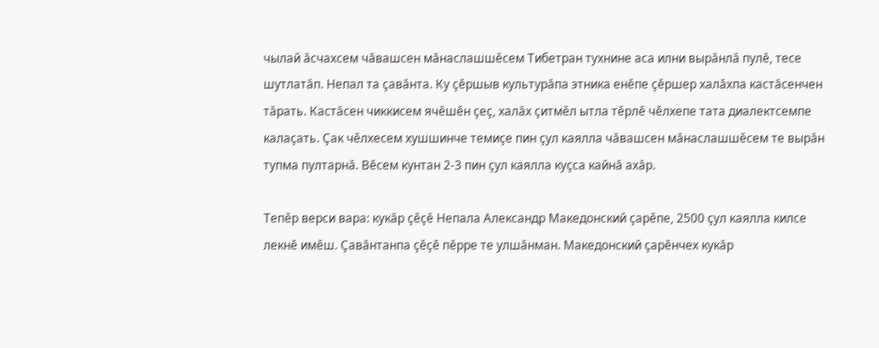чылай ăсчахсем чăвашсен мăнаслашшӗсем Тибетран тухнине аса илни вырăнлă пулӗ, тесе шутлатăп. Непал та çавăнта. Ку çӗршыв культурăпа этника енӗпе çӗршер халăхпа кастăсенчен тăрать. Кастăсен чиккисем ячӗшӗн çеç, халăх çитмӗл ытла тӗрлӗ чӗлхепе тата диалектсемпе калаçать. Çак чӗлхесем хушшинче темиçе пин çул каялла чăвашсен мăнаслашшӗсем те вырăн тупма пултарнă. Вӗсем кунтан 2-3 пин çул каялла куçса кайнă ахăр.

Тепӗр верси вара: кукăр çӗçӗ Непала Александр Македонский çарӗпе, 2500 çул каялла килсе лекнӗ имӗш. Çавăнтанпа çӗçӗ пӗрре те улшăнман. Македонский çарӗнчех кукăр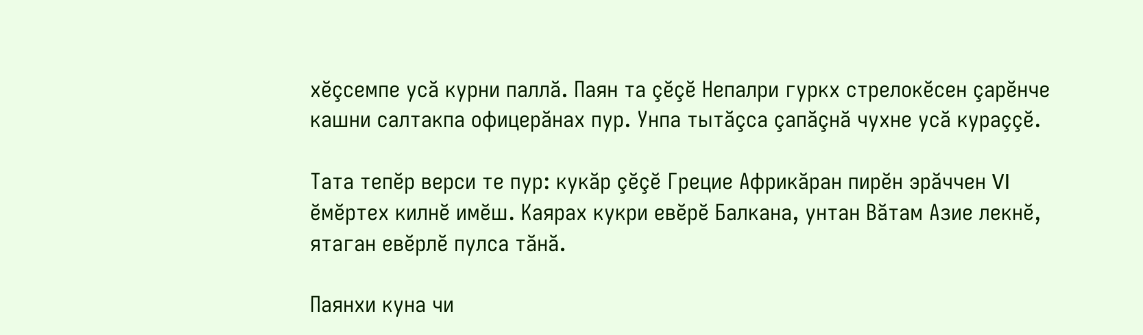хӗçсемпе усă курни паллă. Паян та çӗçӗ Непалри гуркх стрелокӗсен çарӗнче кашни салтакпа офицерăнах пур. Унпа тытăçса çапăçнă чухне усă кураççӗ.

Тата тепӗр верси те пур: кукăр çӗçӗ Грецие Африкăран пирӗн эрăччен VI ӗмӗртех килнӗ имӗш. Каярах кукри евӗрӗ Балкана, унтан Вăтам Азие лекнӗ, ятаган евӗрлӗ пулса тăнă.

Паянхи куна чи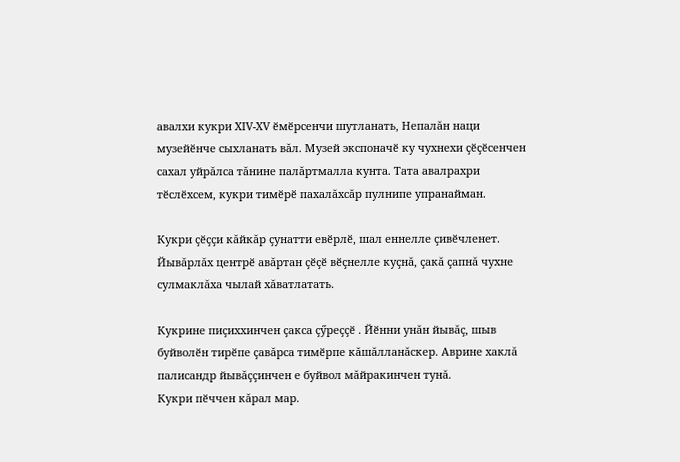авалхи кукри XIV-XV ӗмӗрсенчи шутланать, Непалăн наци музейӗнче сыхланать вăл. Музей экспоначӗ ку чухнехи çӗçӗсенчен сахал уйрăлса тăнине палăртмалла кунта. Тата авалрахри тӗслӗхсем, кукри тимӗрӗ пахалăхсăр пулнипе упранайман.

Кукри çӗççи кăйкăр çунатти евӗрлӗ, шал еннелле çивӗчленет. Йывăрлăх центрӗ авăртан çӗçӗ вӗçнелле куçнă, çакă çапнă чухне сулмаклăха чылай хăватлатать.

Кукрине пиçиххинчен çакса çӳреççӗ . Йӗнни унăн йывăç, шыв буйволӗн тирӗпе çавăрса тимӗрпе кăшăлланăскер. Аврине хаклă палисандр йывăççинчен е буйвол мăйракинчен тунă.
Кукри пӗччен кăрал мар.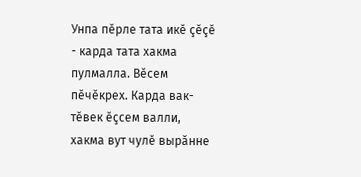Унпа пӗрле тата икӗ çӗçӗ - карда тата хакма пулмалла. Вӗсем пӗчӗкрех. Карда вак-тӗвек ӗçсем валли, хакма вут чулӗ вырăнне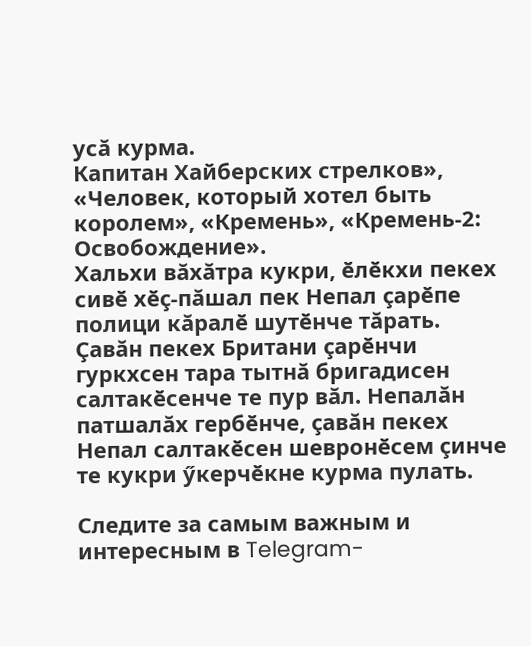усă курма.
Капитан Хайберских стрелков», «Человек, который хотел быть королем», «Кремень», «Кремень-2: Освобождение».
Хальхи вăхăтра кукри, ӗлӗкхи пекех сивӗ хӗç-пăшал пек Непал çарӗпе полици кăралӗ шутӗнче тăрать. Çавăн пекех Британи çарӗнчи гуркхсен тара тытнă бригадисен салтакӗсенче те пур вăл. Непалăн патшалăх гербӗнче, çавăн пекех Непал салтакӗсен шевронӗсем çинче те кукри ӳкерчӗкне курма пулать.

Следите за самым важным и интересным в Telegram-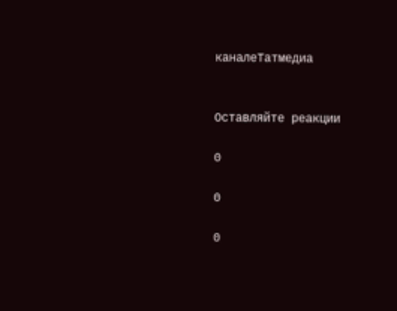каналеТатмедиа


Оставляйте реакции

0

0

0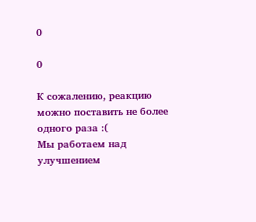0

0

К сожалению, реакцию можно поставить не более одного раза :(
Мы работаем над улучшением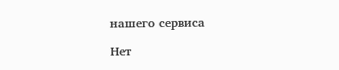нашего сервиса

Нет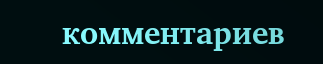комментариев